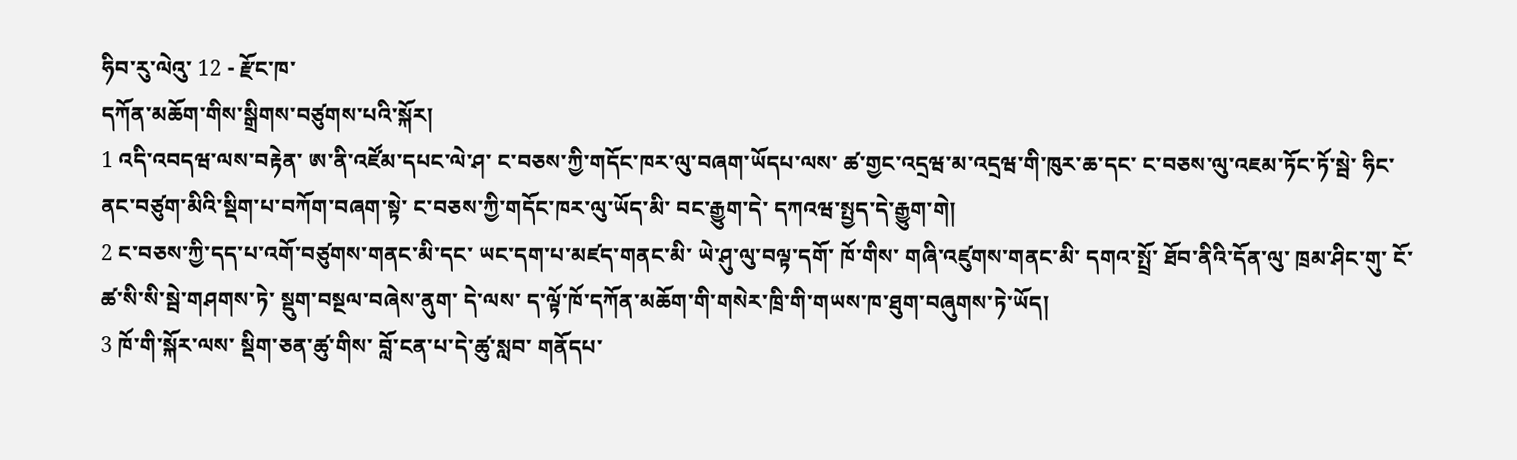ཧིབ་རུ་ལེའུ་ 12 - རྫོང་ཁ་
དཀོན་མཆོག་གིས་སྒྲིགས་བཙུགས་པའི་སྐོར།
1 འདི་འབདཝ་ལས་བརྟེན་ ཨ་ནི་འཛོམ་དཔང་ལེ་ཤ་ ང་བཅས་ཀྱི་གདོང་ཁར་ལུ་བཞག་ཡོདཔ་ལས་ ཚ་གྱང་འདྲཝ་མ་འདྲཝ་གི་ཁུར་ཆ་དང་ ང་བཅས་ལུ་འཇམ་ཏོང་ཏོ་སྦེ་ ཧིང་ནང་བཙུག་མིའི་སྡིག་པ་བཀོག་བཞག་སྟེ་ ང་བཅས་ཀྱི་གདོང་ཁར་ལུ་ཡོད་མི་ བང་རྒྱུག་དེ་ དཀའཝ་སྤྱད་དེ་རྒྱུག་གེ།
2 ང་བཅས་ཀྱི་དད་པ་འགོ་བཙུགས་གནང་མི་དང་ ཡང་དག་པ་མཛད་གནང་མི་ ཡེ་ཤུ་ལུ་བལྟ་དགོ་ ཁོ་གིས་ གཞི་འཛུགས་གནང་མི་ དགའ་སྤྲོ་ ཐོབ་ནིའི་དོན་ལུ་ ཁྲམ་ཤིང་གུ་ ངོ་ཚ་སི་སི་སྦེ་གཤགས་ཏེ་ སྡུག་བསྔལ་བཞེས་ནུག་ དེ་ལས་ ད་ལྟོ་ཁོ་དཀོན་མཆོག་གི་གསེར་ཁྲི་གི་གཡས་ཁ་ཐུག་བཞུགས་ཏེ་ཡོད།
3 ཁོ་གི་སྐོར་ལས་ སྡིག་ཅན་ཚུ་གིས་ བློ་ངན་པ་དེ་ཚུ་སླབ་ གནོདཔ་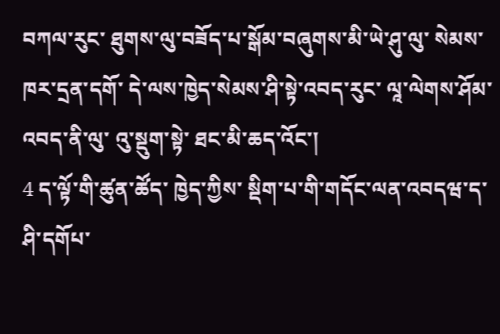བཀལ་རུང་ ཐུགས་ལུ་བཟོད་པ་སྒོམ་བཞུགས་མི་ཡེ་ཤུ་ལུ་ སེམས་ཁར་དྲན་དགོ་ དེ་ལས་ཁྱེད་སེམས་ཤི་སྟེ་འབད་རུང་ ལཱ་ལེགས་ཤོམ་འབད་ནི་ལུ་ འུ་སྡུག་སྟེ་ ཐང་མི་ཆད་འོང་།
4 ད་ལྟོ་གི་ཚུན་ཚོད་ ཁྱེད་ཀྱིས་ སྡིག་པ་གི་གདོང་ལན་འབདཝ་ད་ ཤི་དགོཔ་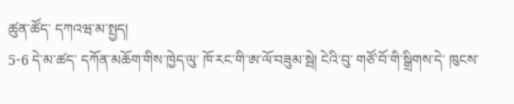ཚུན་ཚོད་ དཀའཝ་མ་སྤྱད།
5-6 དེ་མ་ཚད་ དཀོན་མཆོག་གིས་ཁྱེད་ལུ་ ཁོ་རང་གི་ཨ་ལོ་བཟུམ་སྦེ། ངེའི་བུ་ གཙོ་བོ་གི་སྒྲིགས་དེ་ ཁུངས་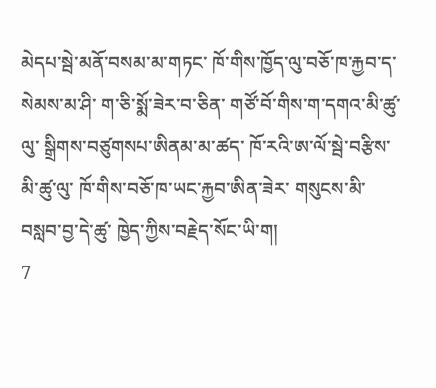མེདཔ་སྦེ་མནོ་བསམ་མ་གཏང་ ཁོ་གིས་ཁྱོད་ལུ་བཅོ་ཁ་རྐྱབ་ད་ སེམས་མ་ཤི་ ག་ཅི་སྨོ་ཟེར་བ་ཅིན་ གཙོ་བོ་གིས་ག་དགའ་མི་ཚུ་ལུ་ སྒྲིགས་བཙུགསཔ་ཨིནམ་མ་ཚད་ ཁོ་རའི་ཨ་ལོ་སྦེ་བརྩིས་མི་ཚུ་ལུ་ ཁོ་གིས་བཅོ་ཁ་ཡང་རྐྱབ་ཨིན་ཟེར་ གསུངས་མི་བསླབ་བྱ་དེ་ཚུ་ ཁྱེད་ཀྱིས་བརྗེད་སོང་ཡི་ག།
7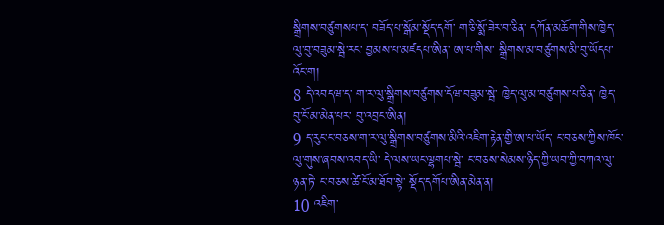སྒྲིགས་བཙུགསཔ་ད་ བཟོད་པ་སྒོམ་སྡོད་དགོ་ ག་ཅི་སྨོ་ཟེར་བ་ཅིན་ དཀོན་མཆོག་གིས་ཁྱེད་ལུ་བུ་བཟུམ་སྦེ་རང་ བྱམས་པ་མཛདཔ་ཨིན་ ཨ་པ་གིས་ སྒྲིགས་མ་བཙུགས་མི་བུ་ཡོདཔ་འོང་ག།
8 དེ་འབདཝ་ད་ ག་ར་ལུ་སྒྲིགས་བཙུགས་དོཝ་བཟུམ་སྦེ་ ཁྱེད་ལུ་མ་བཙུགས་པ་ཅིན་ ཁྱེད་བུ་ངོ་མ་མེན་པར་ བུ་འབྲང་ཨིན།
9 ད་རུང་ང་བཅས་ག་ར་ལུ་སྒྲིགས་བཙུགས་མིའི་འཇིག་རྟེན་གྱི་ཨ་པ་ཡོད་ ང་བཅས་ཀྱིས་ཁོང་ལུ་གུས་ཞབས་འབད་ཡི་ དེ་ལས་ཡང་ལྷགཔ་སྦེ་ ང་བཅས་སེམས་ཉིད་ཀྱི་ཡབ་ཀྱི་བཀའ་ལུ་ཉན་ཏེ་ ང་བཅས་ཚེ་ངོ་མ་ཐོབ་སྟེ་ སྡོད་དགོཔ་ཨིན་མེན་ན།
10 འཇིག་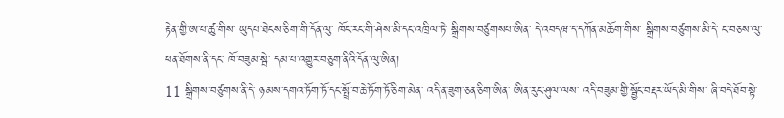རྟེན་གྱི་ཨ་པ་ཚུ་གིས་ ཡུདཔ་ཐེངས་ཅིག་གི་དོན་ལུ་ ཁོང་རང་གི་ཤེས་མི་དང་འཁྲིལ་ཏེ་ སྒྲིགས་བཙུགསཔ་ཨིན་ དེ་འབདཝ་ད་དཀོན་མཆོག་གིས་ སྒྲིགས་བཙུགས་མི་དེ་ ང་བཅས་ལུ་ཕན་ཐོགས་ནི་དང་ ཁོ་བཟུམ་སྦེ་ དམ་པ་འགྱུར་བཅུག་ནིའི་དོན་ལུ་ཨིན།
11 སྒྲིགས་བཙུགས་ནི་དེ་ ཉམས་དགའ་ཏོག་ཏོ་དང་སྤྲོ་བ་ཆེ་ཏོག་ཏོ་ཅིག་མེན་ འདི་ན་ཟུག་ཅན་ཅིག་ཨིན་ ཨིན་རུང་ཤུལ་ལས་ འདི་བཟུམ་གྱི་སྦྱོང་བརྡར་ཡོད་མི་གིས་ ཞི་བདེ་ཐོབ་སྟེ་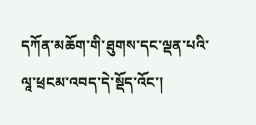དཀོན་མཆོག་གི་ཐུགས་དང་ལྡན་པའི་ལཱ་ཕྲངམ་འབད་དེ་སྡོད་འོང་།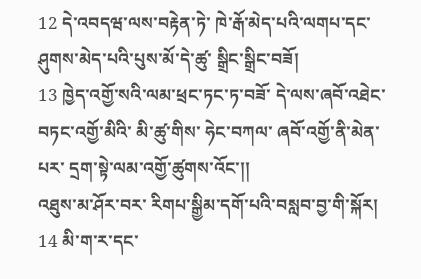12 དེ་འབདཝ་ལས་བརྟེན་ཏེ་ ཁེ་རྒོ་མེད་པའི་ལགཔ་དང་ ཤུགས་མེད་པའི་པུས་མོ་དེ་ཚུ་ སྒྲིང་སྒྲིང་བཟོ།
13 ཁྱེད་འགྱོ་སའི་ལམ་ཕྲང་ཏང་ཏ་བཟོ་ དེ་ལས་ཞབོ་འཐེང་བཏང་འགྱོ་མིའི་ མི་ཚུ་གིས་ ཧེང་བཀལ་ ཞབོ་འགྱོ་ནི་མེན་པར་ དྲག་སྟེ་ལམ་འགྱོ་ཚུགས་འོང་།།
འཐུས་མ་ཤོར་བར་ རིགཔ་སྒྱིམ་དགོ་པའི་བསླབ་བྱ་གི་སྐོར།
14 མི་ག་ར་དང་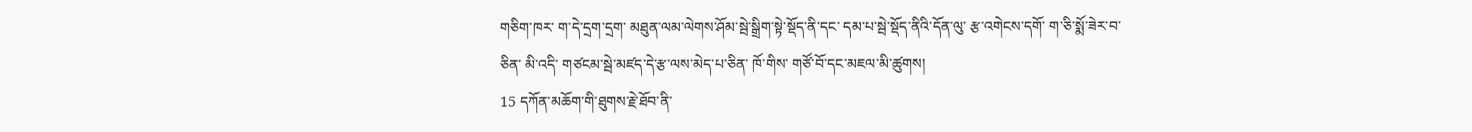གཅིག་ཁར་ ག་དེ་དྲག་དྲག་ མཐུན་ལམ་ལེགས་ཤོམ་སྦེ་སྒྲིག་སྟེ་སྡོད་ནི་དང་ དམ་པ་སྦེ་སྡོད་ནིའི་དོན་ལུ་ རྩ་འགེངས་དགོ་ ག་ཅི་སྨོ་ཟེར་བ་ཅིན་ མི་འདི་ གཙངམ་སྦེ་མཛད་དེ་རྩ་ལས་མེད་པ་ཅིན་ ཁོ་གིས་ གཙོ་བོ་དང་མཇལ་མི་ཚུགས།
15 དཀོན་མཆོག་གི་ཐུགས་རྗེ་ཐོབ་ནི་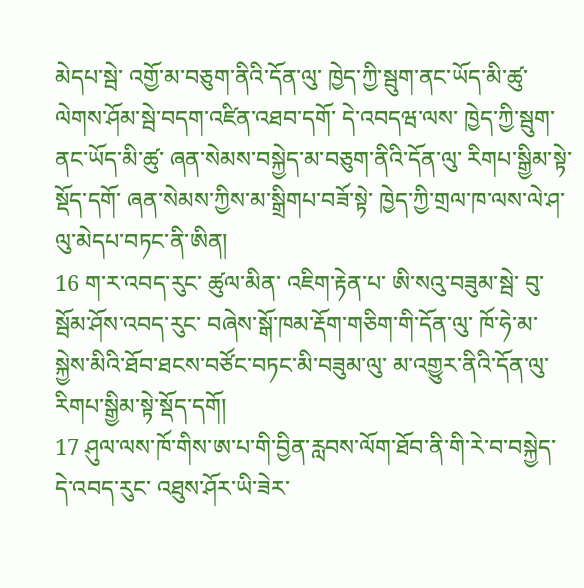མེདཔ་སྦེ་ འགྱོ་མ་བཅུག་ནིའི་དོན་ལུ་ ཁྱེད་ཀྱི་སྦུག་ནང་ཡོད་མི་ཚུ་ ལེགས་ཤོམ་སྦེ་བདག་འཛིན་འཐབ་དགོ་ དེ་འབདཝ་ལས་ ཁྱེད་ཀྱི་སྦུག་ནང་ཡོད་མི་ཚུ་ ཞན་སེམས་བསྐྱེད་མ་བཅུག་ནིའི་དོན་ལུ་ རིགཔ་སྒྱིམ་སྟེ་སྡོད་དགོ་ ཞན་སེམས་ཀྱིས་མ་སྒྲིགཔ་བཟོ་སྟེ་ ཁྱེད་ཀྱི་གྲལ་ཁ་ལས་ལེ་ཤ་ལུ་མེདཔ་བཏང་ནི་ཨིན།
16 ག་ར་འབད་རུང་ ཚུལ་མིན་ འཇིག་རྟེན་པ་ ཨི་སའུ་བཟུམ་སྦེ་ བུ་སྦོམ་ཤོས་འབད་རུང་ བཞེས་སྒོ་ཁམ་རྡོག་གཅིག་གི་དོན་ལུ་ ཁོ་ཧེ་མ་སྐྱེས་མིའི་ཐོབ་ཐངས་བཙོང་བཏང་མི་བཟུམ་ལུ་ མ་འགྱུར་ནིའི་དོན་ལུ་ རིགཔ་སྒྱིམ་སྟེ་སྡོད་དགོ།
17 ཤུལ་ལས་ཁོ་གིས་ཨ་པ་གི་བྱིན་རླབས་ལོག་ཐོབ་ནི་གི་རེ་བ་བསྐྱེད་དེ་འབད་རུང་ འཐུས་ཤོར་ཡི་ཟེར་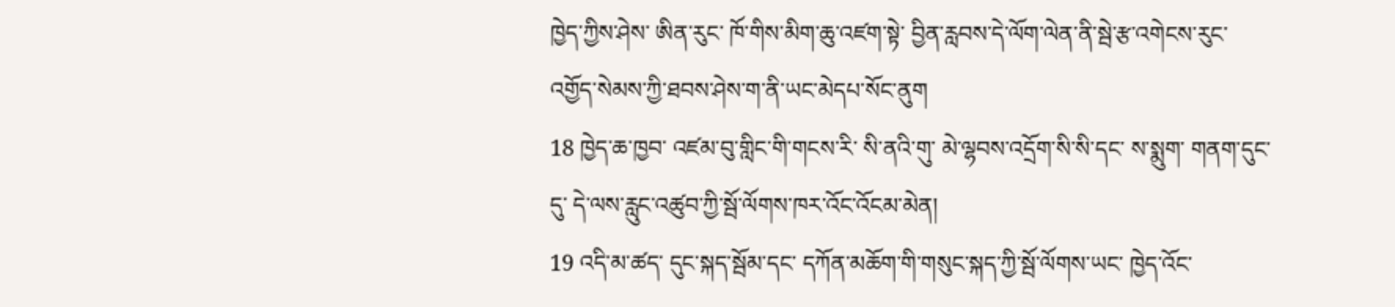ཁྱེད་ཀྱིས་ཤེས་ ཨིན་རུང་ ཁོ་གིས་མིག་ཆུ་འཛག་སྟེ་ བྱིན་རླབས་དེ་ལོག་ལེན་ནི་སྦེ་རྩ་འགེངས་རུང་ འགྱོད་སེམས་ཀྱི་ཐབས་ཤེས་ག་ནི་ཡང་མེདཔ་སོང་ནུག
18 ཁྱེད་ཆ་ཁྱབ་ འཛམ་བུ་གླིང་གི་གངས་རི་ སི་ནའི་གུ་ མེ་ལྷབས་འདྲོག་སི་སི་དང་ ས་སྨུག་ གནག་དུང་དུ་ དེ་ལས་རླུང་འཚུབ་ཀྱི་སྦོ་ལོགས་ཁར་འོང་འོངམ་མེན།
19 འདི་མ་ཚད་ དུང་སྐད་སྦོམ་དང་ དཀོན་མཆོག་གི་གསུང་སྐད་ཀྱི་སྦོ་ལོགས་ཡང་ ཁྱེད་འོང་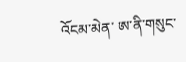འོངམ་མེན་ ཨ་ནི་གསུང་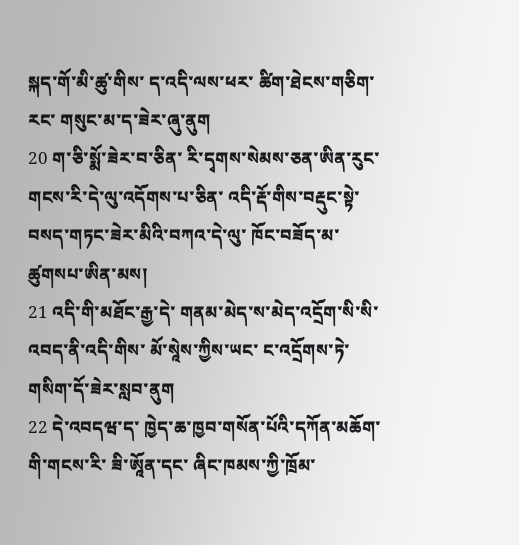སྐད་གོ་མི་ཚུ་གིས་ ད་འདི་ལས་ཕར་ ཚིག་ཐེངས་གཅིག་རང་ གསུང་མ་ད་ཟེར་ཞུ་ནུག
20 ག་ཅི་སྨོ་ཟེར་བ་ཅིན་ རི་དྭགས་སེམས་ཅན་ཨིན་རུང་ གངས་རི་དེ་ལུ་འདོགས་པ་ཅིན་ འདི་རྡོ་གིས་བརྡུང་སྟེ་ བསད་གཏང་ཟེར་མིའི་བཀའ་དེ་ལུ་ ཁོང་བཟོད་མ་ཚུགསཔ་ཨིན་མས།
21 འདི་གི་མཐོང་རྒྱ་དེ་ གནམ་མེད་ས་མེད་འདྲོག་སི་སི་འབད་ནི་འདི་གིས་ མོ་སཱེས་ཀྱིས་ཡང་ ང་འདྲོགས་ཏེ་གསིག་དོ་ཟེར་སླབ་ནུག
22 དེ་འབདཝ་ད་ ཁྱེད་ཆ་ཁྱབ་གསོན་པོའི་དཀོན་མཆོག་གི་གངས་རི་ ཟི་ཨཱོན་དང་ ཞིང་ཁམས་ཀྱི་ཁྲོམ་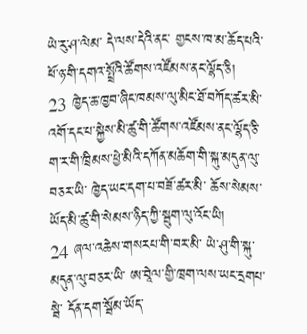ཡེ་རུ་ཤ་ལེམ་ དེ་ལས་དེའི་ནང་ གྱངས་ཁ་མ་ཆོད་པའི་ཕོ་ཉ་གི་དགའ་སྤྲོའི་ཚོགས་འཛོམས་ནང་ལྷོད་ཅི།
23 ཁྱེད་ཆ་ཁྱབ་ཞིང་ཁམས་ལུ་མིང་ཐོ་བཀོད་ཚར་མི་ འགོ་དང་པ་སྐྱེས་མི་ཚུ་གི་ཚོགས་འཛོམས་ནང་ལྷོད་ཅི་ ག་ར་གི་ཁྲིམས་ཕྱེ་མིའི་དཀོན་མཆོག་གི་སྐུ་མདུན་ལུ་བཅར་ཡི་ ཁྱེད་ཡང་དག་པ་བཟོ་ཚར་མི་ ཆོས་སེམས་ཡོད་མི་ཚུ་གི་སེམས་ཉིད་ཀྱི་སྦུག་ལུ་འོང་ཡི།
24 ཞལ་འཆེས་གསརཔ་གི་བར་མི་ ཡེ་ཤུ་གི་སྐུ་མདུན་ལུ་བཅར་ཡི་ ཨ་བཱེལ་གྱི་ཁྲག་ལས་ཡང་དྲགཔ་སྦེ་ དོན་དག་སྦོམ་ཡོད་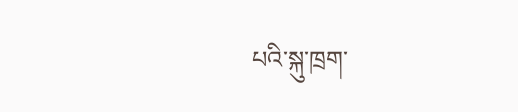པའི་སྐུ་ཁྲག་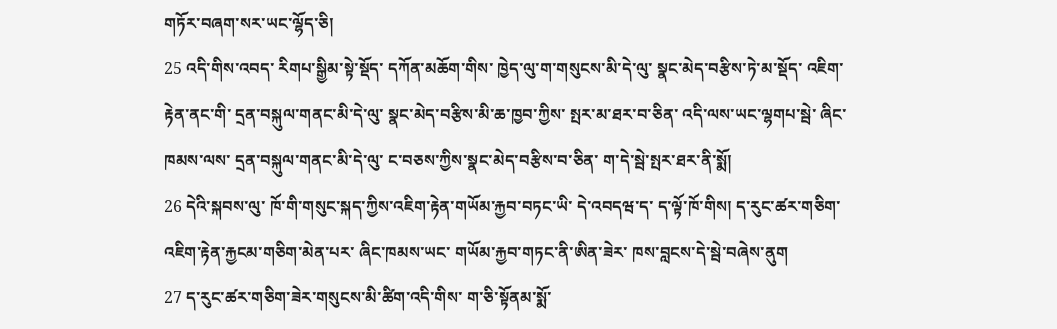གཏོར་བཞག་སར་ཡང་ལྷོད་ཅི།
25 འདི་གིས་འབད་ རིགཔ་སྒྱིམ་སྟེ་སྡོད་ དཀོན་མཆོག་གིས་ ཁྱེད་ལུ་ག་གསུངས་མི་དེ་ལུ་ སྣང་མེད་བརྩིས་ཏེ་མ་སྡོད་ འཇིག་རྟེན་ནང་གི་ དྲན་བསྐུལ་གནང་མི་དེ་ལུ་ སྣང་མེད་བརྩིས་མི་ཆ་ཁྱབ་ཀྱིས་ སྤར་མ་ཐར་བ་ཅིན་ འདི་ལས་ཡང་ལྷགཔ་སྦེ་ ཞིང་ཁམས་ལས་ དྲན་བསྐུལ་གནང་མི་དེ་ལུ་ ང་བཅས་ཀྱིས་སྣང་མེད་བརྩིས་བ་ཅིན་ ག་དེ་སྦེ་སྤར་ཐར་ནི་སྨོ།
26 དེའི་སྐབས་ལུ་ ཁོ་གི་གསུང་སྐད་ཀྱིས་འཇིག་རྟེན་གཡོམ་རྐྱབ་བཏང་ཡི་ དེ་འབདཝ་ད་ ད་ལྟོ་ཁོ་གིས། ད་རུང་ཚར་གཅིག་ འཇིག་རྟེན་རྐྱངམ་གཅིག་མེན་པར་ ཞིང་ཁམས་ཡང་ གཡོམ་རྐྱབ་གཏང་ནི་ཨིན་ཟེར་ ཁས་བླངས་དེ་སྦེ་བཞེས་ནུག
27 ད་རུང་ཚར་གཅིག་ཟེར་གསུངས་མི་ཚིག་འདི་གིས་ ག་ཅི་སྟོནམ་སྨོ་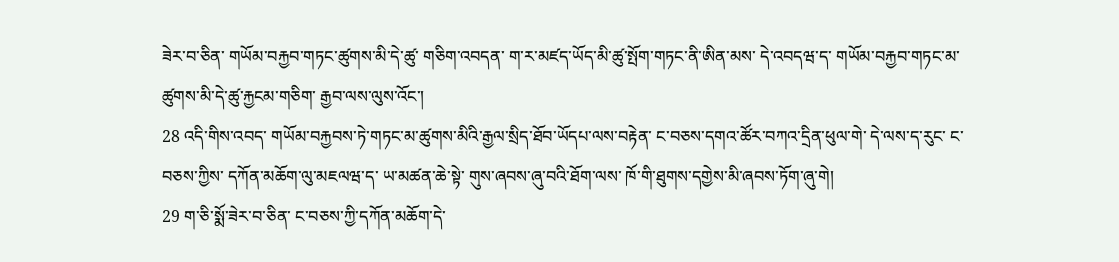ཟེར་བ་ཅིན་ གཡོམ་བརྐྱབ་གཏང་ཚུགས་མི་དེ་ཚུ་ གཅིག་འབདན་ ག་ར་མཛད་ཡོད་མི་ཚུ་སྤོག་གཏང་ནི་ཨིན་མས་ དེ་འབདཝ་ད་ གཡོམ་བརྐྱབ་གཏང་མ་ཚུགས་མི་དེ་ཚུ་རྐྱངམ་གཅིག་ རྒྱབ་ལས་ལུས་འོང་།
28 འདི་གིས་འབད་ གཡོམ་བརྐྱབས་ཏེ་གཏང་མ་ཚུགས་མིའི་རྒྱལ་སྲིད་ཐོབ་ཡོདཔ་ལས་བརྟེན་ ང་བཅས་དགའ་ཚོར་བཀའ་དྲིན་ཕུལ་གེ་ དེ་ལས་ད་རུང་ ང་བཅས་ཀྱིས་ དཀོན་མཆོག་ལུ་མཇལཝ་ད་ ཡ་མཚན་ཆེ་སྟེ་ གུས་ཞབས་ཞུ་བའི་ཐོག་ལས་ ཁོ་གི་ཐུགས་དགྱེས་མི་ཞབས་ཏོག་ཞུ་གེ།
29 ག་ཅི་སྨོ་ཟེར་བ་ཅིན་ ང་བཅས་ཀྱི་དཀོན་མཆོག་དེ་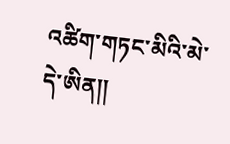འཚིག་གཏང་མིའི་མེ་ དེ་ཨིན།།